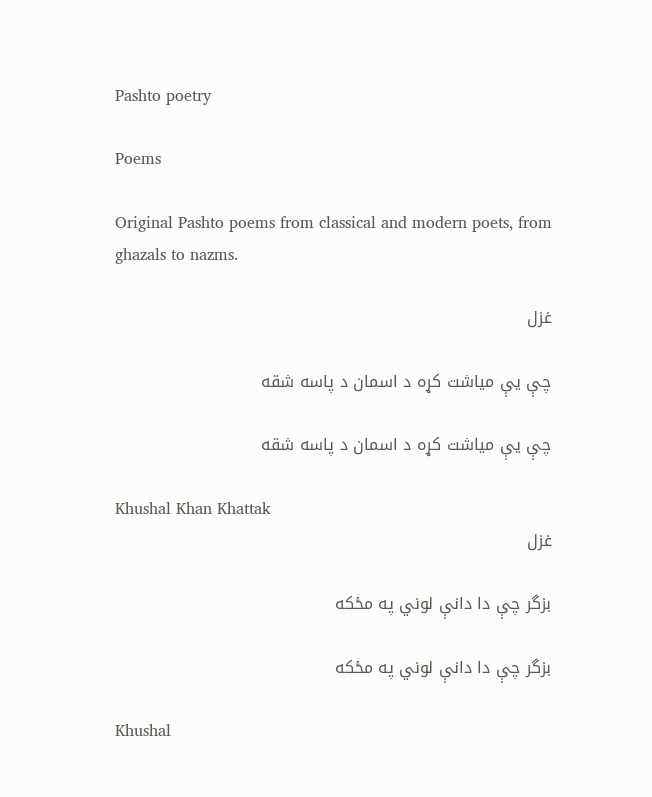Pashto poetry

Poems

Original Pashto poems from classical and modern poets, from ghazals to nazms.

غزل

چې يې مياشت کړه د اسمان د پاسه شقه

چې يې مياشت کړه د اسمان د پاسه شقه

Khushal Khan Khattak
غزل

بزگر چې دا دانې لوني په مځکه

بزگر چې دا دانې لوني په مځکه

Khushal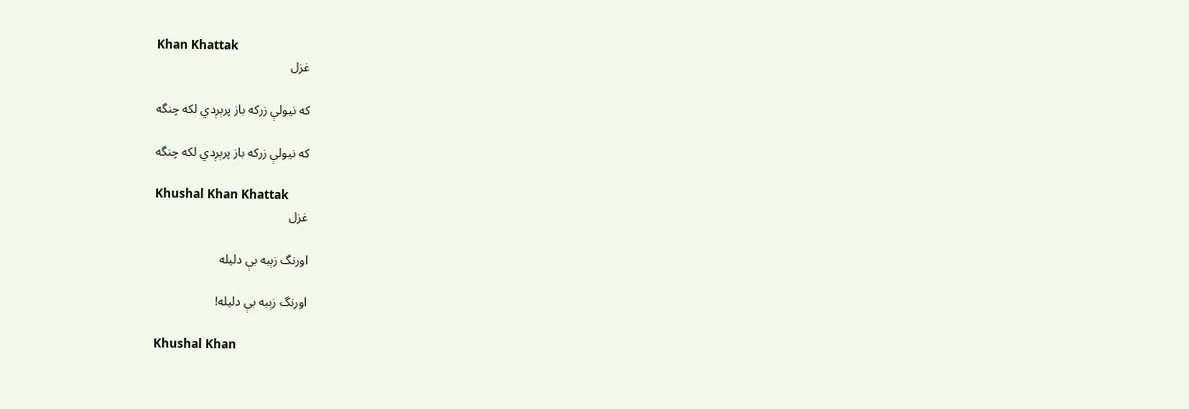Khan Khattak
غزل

که نيولې زرکه باز پرېږدي لکه چنگه

که نيولې زرکه باز پرېږدي لکه چنگه

Khushal Khan Khattak
غزل

اورنگ زېبه بې دليله

اورنگ زېبه بې دليله!

Khushal Khan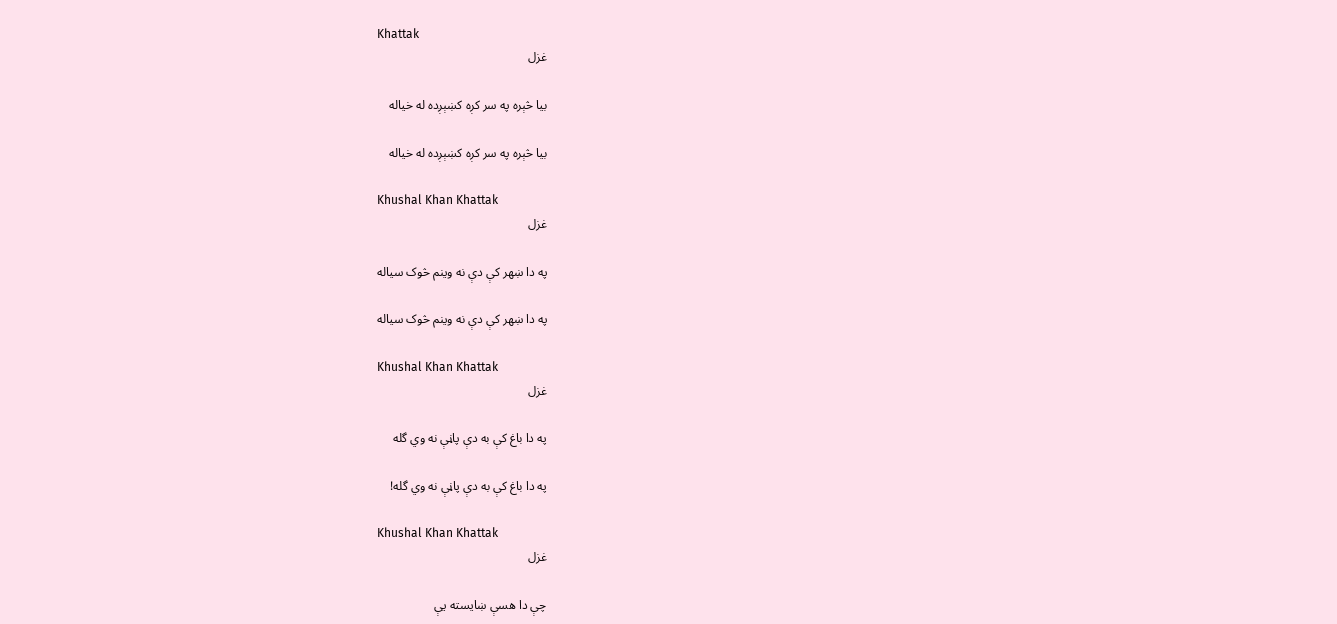Khattak
غزل

بيا څېره په سر کږه کښېږده له خياله

بيا څېره په سر کږه کښېږده له خياله

Khushal Khan Khattak
غزل

په دا ښهر کې دې نه وينم څوک سياله

په دا ښهر کې دې نه وينم څوک سياله

Khushal Khan Khattak
غزل

په دا باغ کې به دې پاڼې نه وي گله

په دا باغ کې به دې پاڼې نه وي گله!

Khushal Khan Khattak
غزل

چې دا هسې ښايسته يې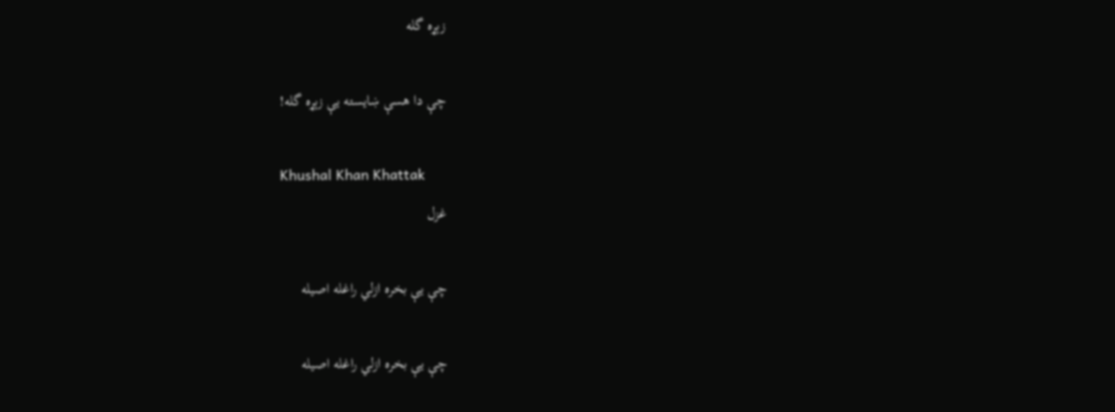زېړه گله

چې دا هسې ښايسته يې زېړه گله!

Khushal Khan Khattak
غزل

چې يې بخره ازلي راغله اصيله

چې يې بخره ازلي راغله اصيله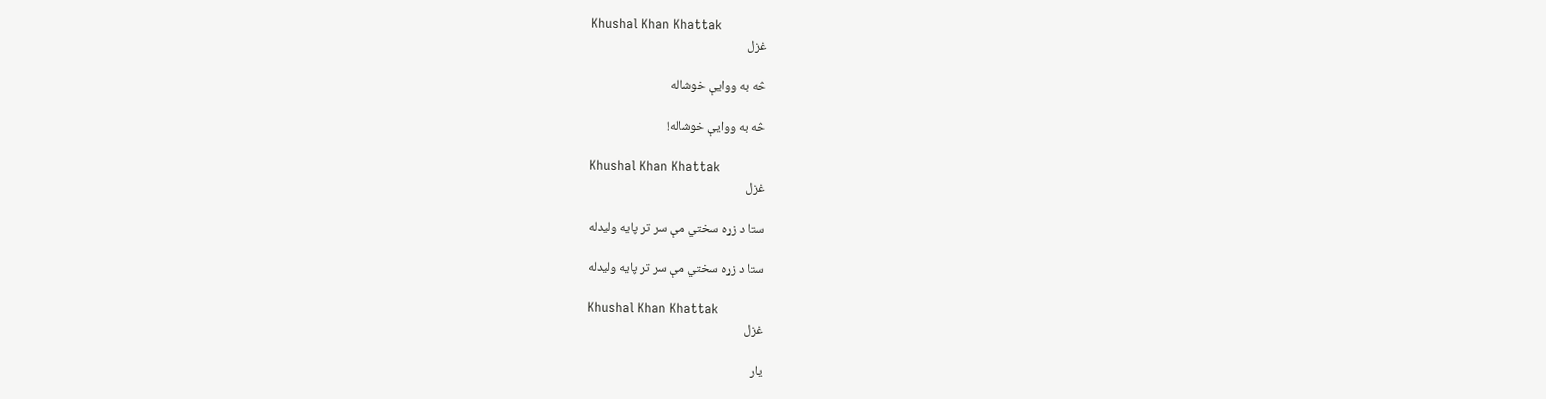Khushal Khan Khattak
غزل

څه به ووايې خوشاله

څه به ووايې خوشاله!

Khushal Khan Khattak
غزل

ستا د زړه سختي مې سر تر پايه وليدله

ستا د زړه سختي مې سر تر پايه وليدله

Khushal Khan Khattak
غزل

يار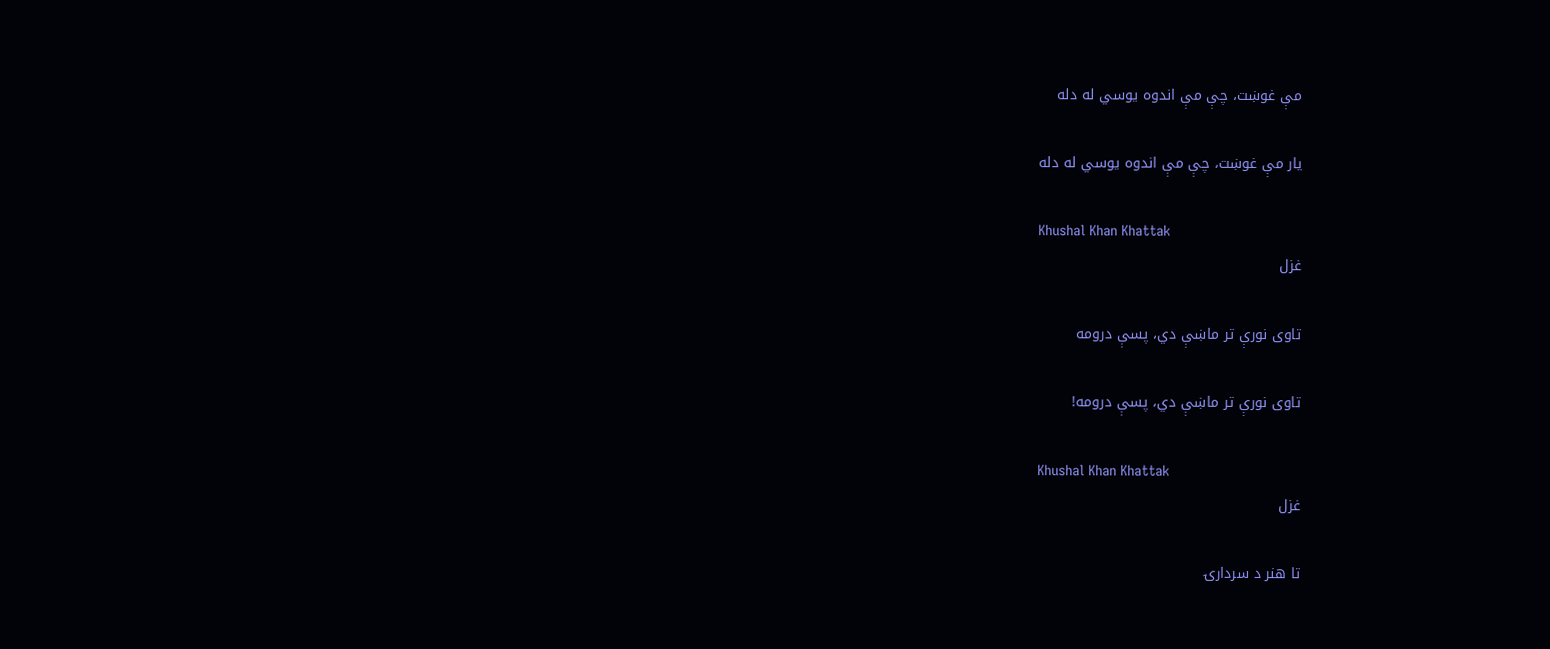مې غوښت، چې مې اندوه يوسي له دله

يار مې غوښت، چې مې اندوه يوسي له دله

Khushal Khan Khattak
غزل

تاوی نورې تر ماښې دي، پسې درومه

تاوی نورې تر ماښې دي، پسې درومه!

Khushal Khan Khattak
غزل

تا هنر د سردارۍ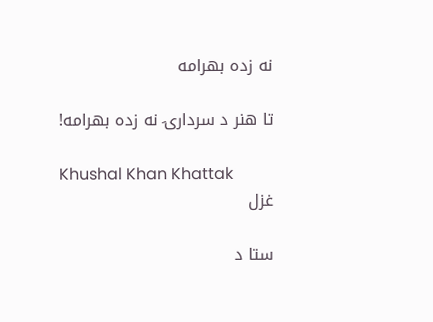نه زده بهرامه

تا هنر د سردارۍ نه زده بهرامه!

Khushal Khan Khattak
غزل

ستا د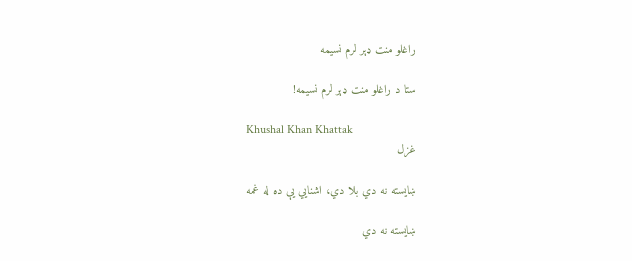راغلو منت ډېر لرم نسيمه

ستا د راغلو منت ډېر لرم نسيمه!

Khushal Khan Khattak
غزل

ښايسته نه دي بلا دي، اشنايي يې ده له غمه

ښايسته نه دي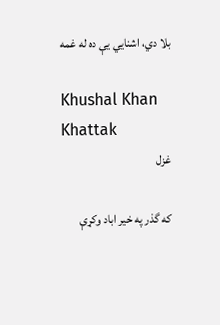بلا دي، اشنايي يې ده له غمه

Khushal Khan Khattak
غزل

که گذر په خير اباد وکړې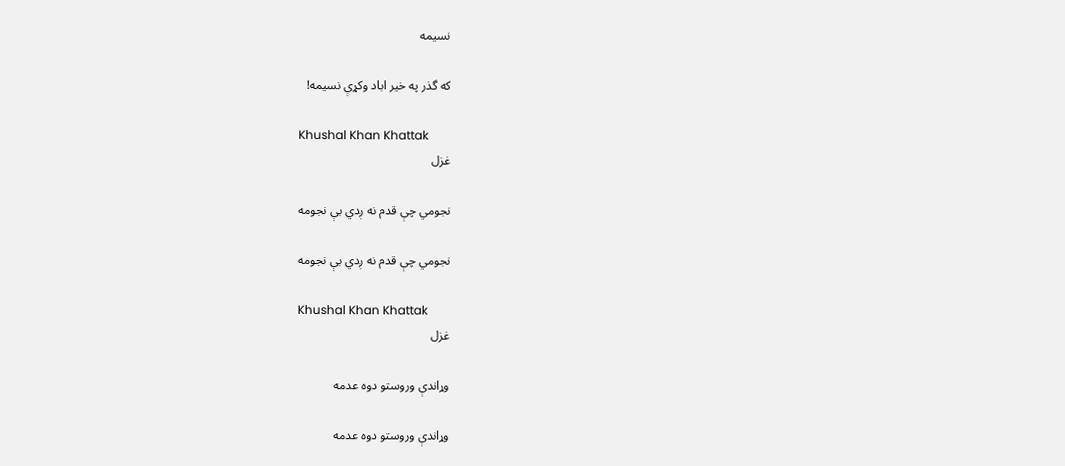نسيمه

که گذر په خير اباد وکړې نسيمه!

Khushal Khan Khattak
غزل

نجومي چې قدم نه ږدي بې نجومه

نجومي چې قدم نه ږدي بې نجومه

Khushal Khan Khattak
غزل

وړاندې وروستو دوه عدمه

وړاندې وروستو دوه عدمه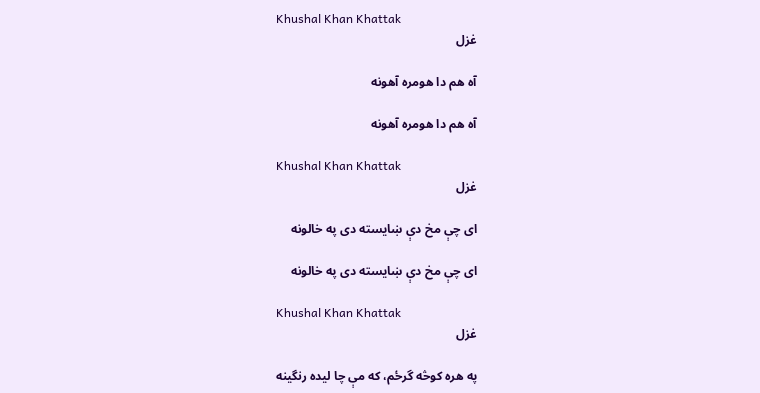Khushal Khan Khattak
غزل

آه هم دا هومره آهونه

آه هم دا هومره آهونه

Khushal Khan Khattak
غزل

ای چې مخ دې ښايسته دی په خالونه

ای چې مخ دې ښايسته دی په خالونه

Khushal Khan Khattak
غزل

په هره کوڅه گرځم، که مې چا ليده رنگينه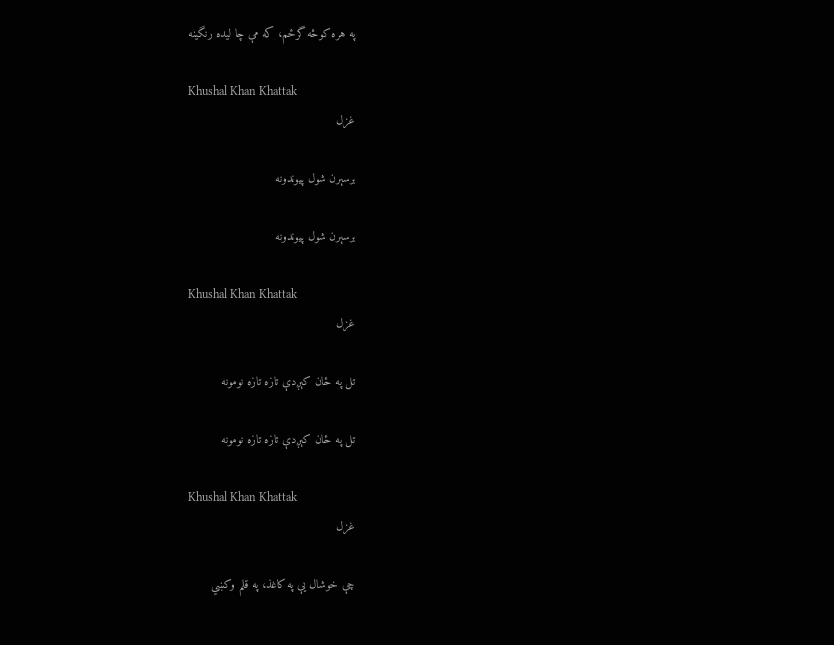په هره کوڅه گرځم، که مې چا ليده رنگينه

Khushal Khan Khattak
غزل

برسېرن شول پيوندونه

برسېرن شول پيوندونه

Khushal Khan Khattak
غزل

تل په ځان کېږدې تازه تازه نومونه

تل په ځان کېږدې تازه تازه نومونه

Khushal Khan Khattak
غزل

چې خوشال يې په کاغذ، په قلم وکښي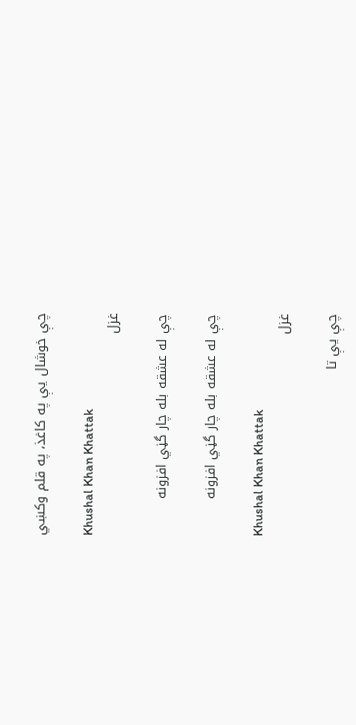چې خوشال يې په کاغذ، په قلم وکښي

Khushal Khan Khattak
غزل

چې له عشقه بله چار گڼي افزونه

چې له عشقه بله چار گڼي افزونه

Khushal Khan Khattak
غزل

چې يې تا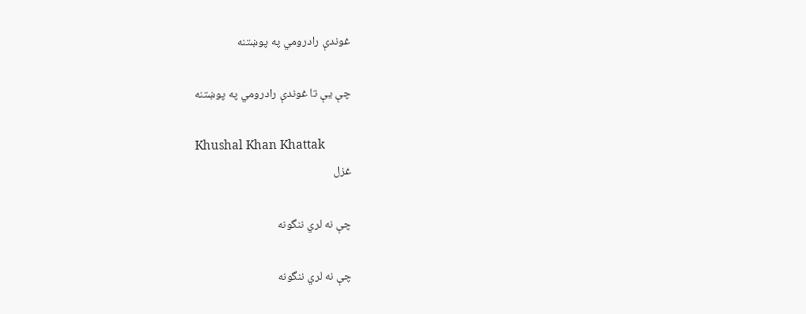غوندې رادرومي په پوښتنه

چې يې تا غوندې رادرومي په پوښتنه

Khushal Khan Khattak
غزل

چې نه لري ننگونه

چې نه لري ننگونه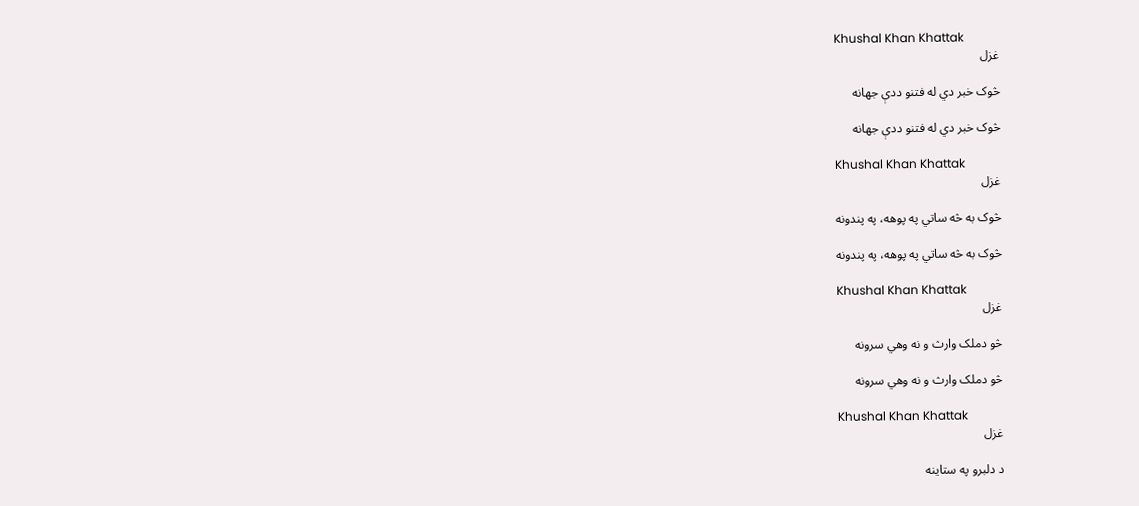Khushal Khan Khattak
غزل

څوک خبر دي له فتنو ددې جهانه

څوک خبر دي له فتنو ددې جهانه

Khushal Khan Khattak
غزل

څوک به څه ساتي په پوهه، په پندونه

څوک به څه ساتي په پوهه، په پندونه

Khushal Khan Khattak
غزل

څو دملک وارث و نه وهي سرونه

څو دملک وارث و نه وهي سرونه

Khushal Khan Khattak
غزل

د دلبرو په ستاينه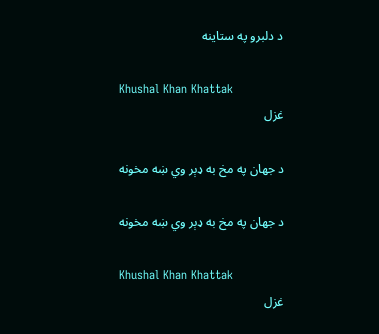د دلبرو په ستاينه

Khushal Khan Khattak
غزل

د جهان په مخ به ډېر وي ښه مخونه

د جهان په مخ به ډېر وي ښه مخونه

Khushal Khan Khattak
غزل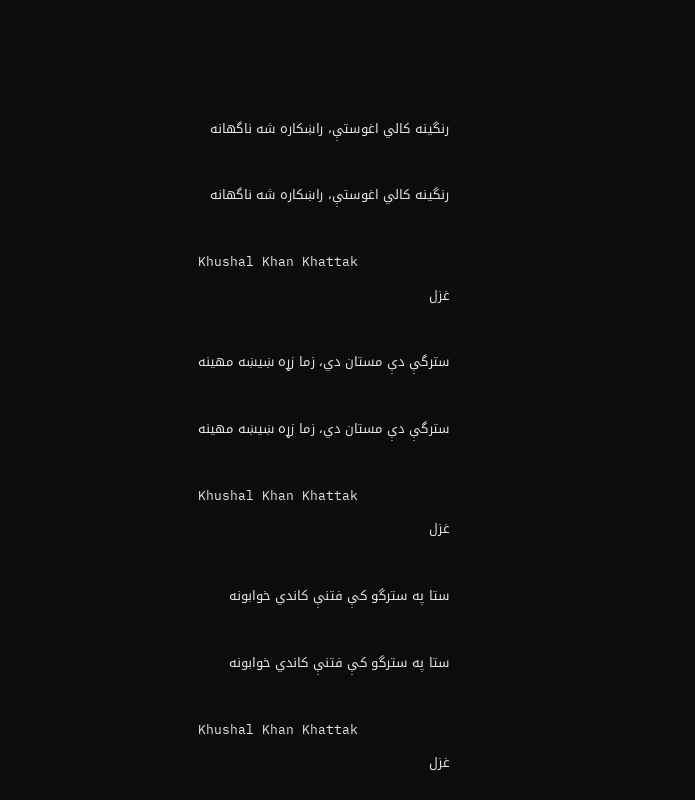رنگينه کالي اغوستې، راښکاره شه ناگهانه

رنگينه کالي اغوستې، راښکاره شه ناگهانه

Khushal Khan Khattak
غزل

سترگې دې مستان دي، زما زړه ښيښه مهينه

سترگې دې مستان دي، زما زړه ښيښه مهينه

Khushal Khan Khattak
غزل

ستا په سترگو کې فتنې کاندي خوابونه

ستا په سترگو کې فتنې کاندي خوابونه

Khushal Khan Khattak
غزل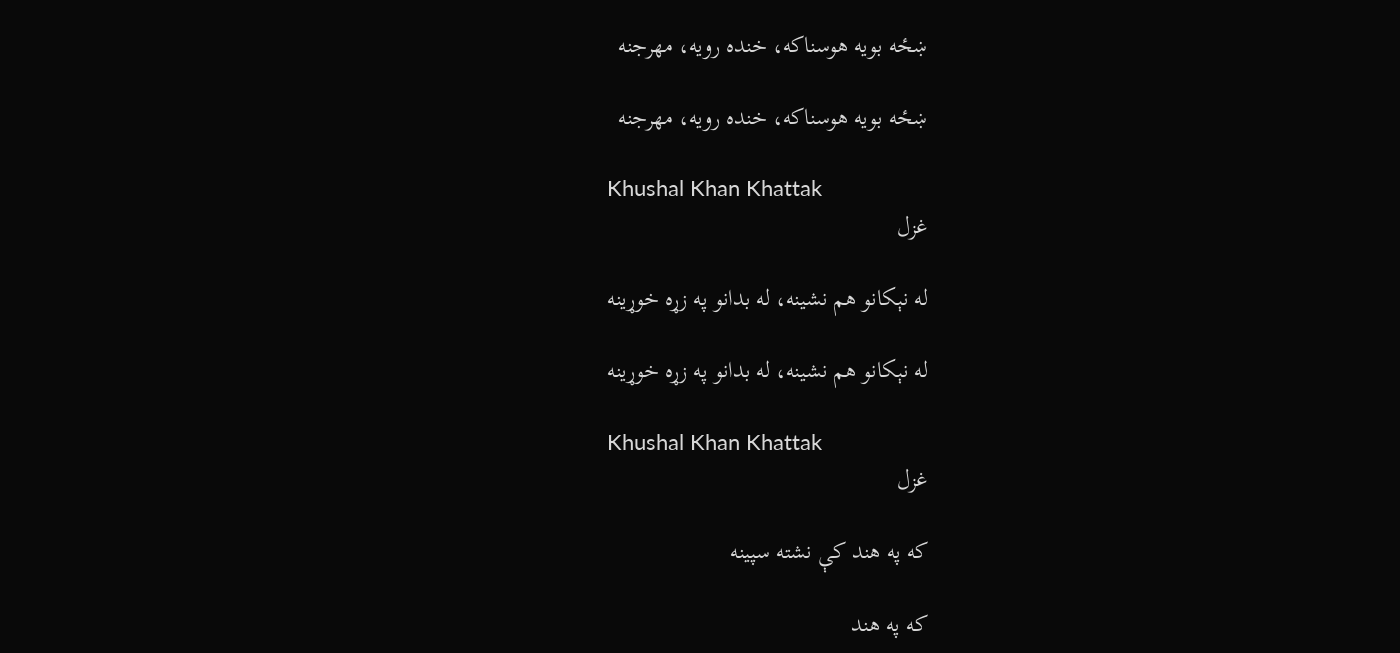ښځه بويه هوسناکه، خنده رويه، مهرجنه

ښځه بويه هوسناکه، خنده رويه، مهرجنه

Khushal Khan Khattak
غزل

له نېکانو هم نشينه، له بدانو په زړه خوړينه

له نېکانو هم نشينه، له بدانو په زړه خوړينه

Khushal Khan Khattak
غزل

که په هند کې نشته سپينه

که په هند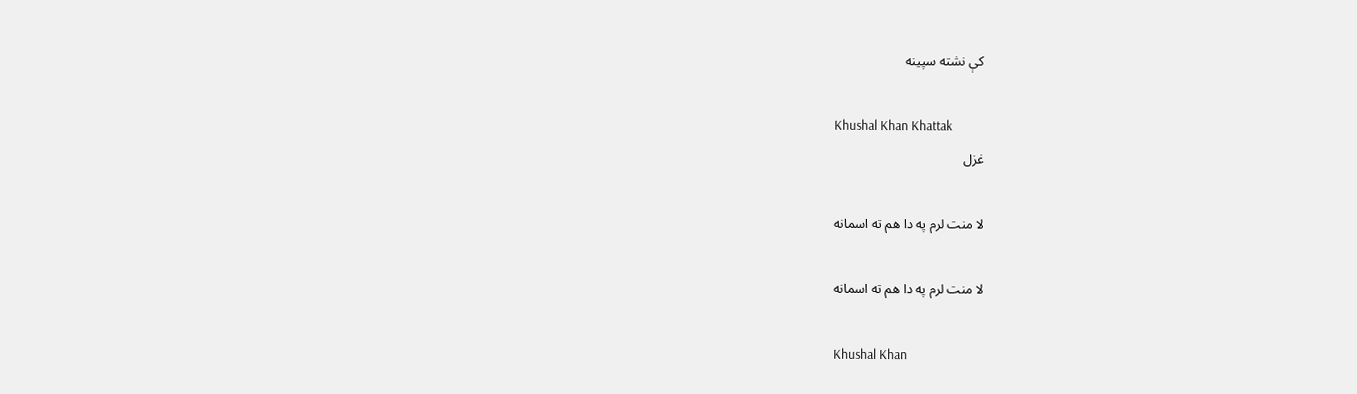کې نشته سپينه

Khushal Khan Khattak
غزل

لا منت لرم په دا هم ته اسمانه

لا منت لرم په دا هم ته اسمانه

Khushal Khan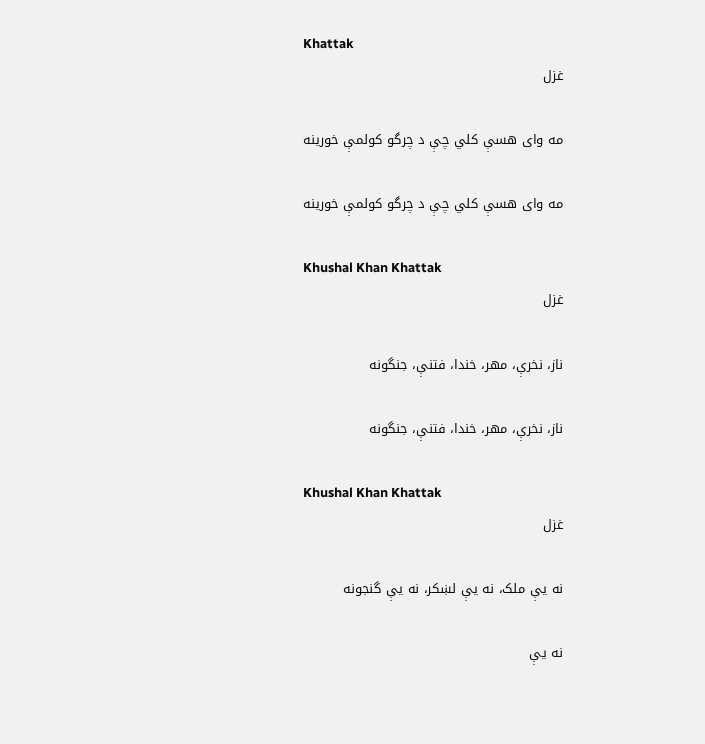Khattak
غزل

مه وای هسې کلي چې د چرگو کولمې خورينه

مه وای هسې کلي چې د چرگو کولمې خورينه

Khushal Khan Khattak
غزل

ناز، نخرې، مهر، خندا، فتنې، جنگونه

ناز، نخرې، مهر، خندا، فتنې، جنگونه

Khushal Khan Khattak
غزل

نه يې ملک، نه يې لښکر، نه يې گنجونه

نه يې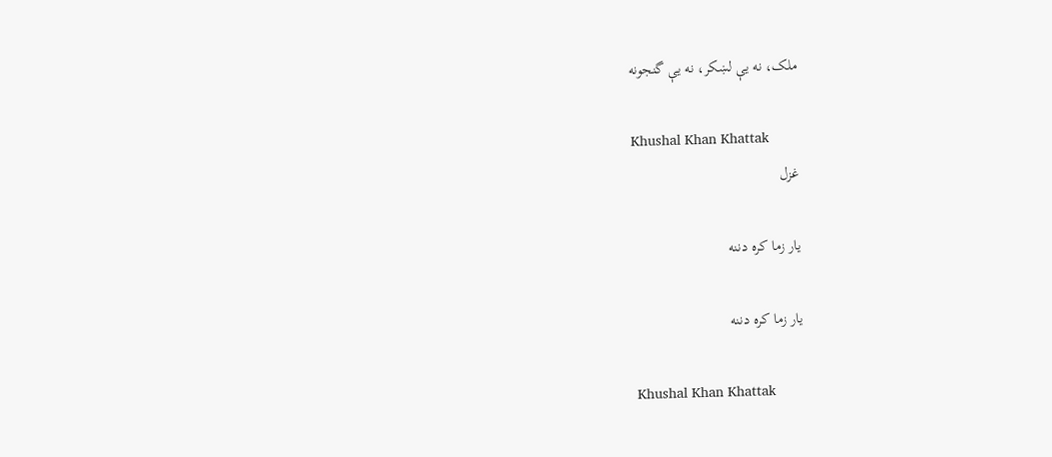ملک، نه يې لښکر، نه يې گنجونه

Khushal Khan Khattak
غزل

يار زما کره دننه

يار زما کره دننه

Khushal Khan Khattak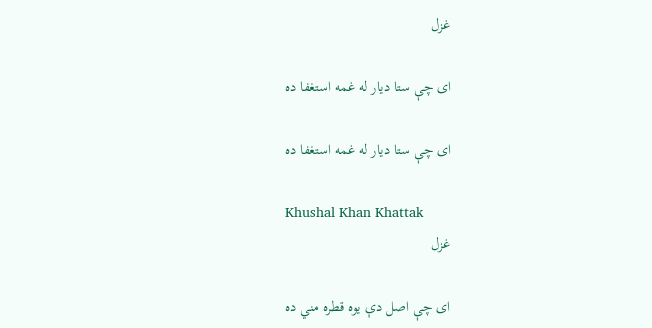غزل

ای چې ستا ديار له غمه استغفا ده

ای چې ستا ديار له غمه استغفا ده

Khushal Khan Khattak
غزل

ای چې اصل دې يوه قطره مني ده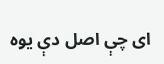ای چې اصل دې يوه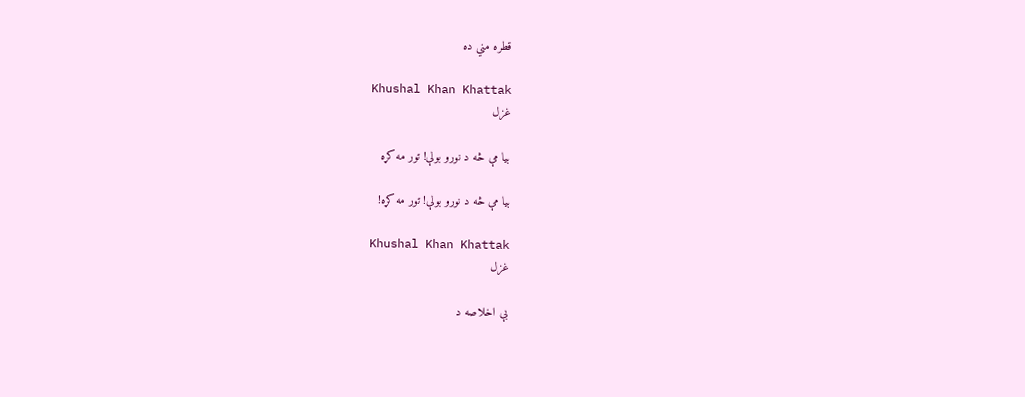قطره مني ده

Khushal Khan Khattak
غزل

بيا مې څه د نورو بولې! تور مه کړه

بيا مې څه د نورو بولې! تور مه کړه!

Khushal Khan Khattak
غزل

بې اخلاصه د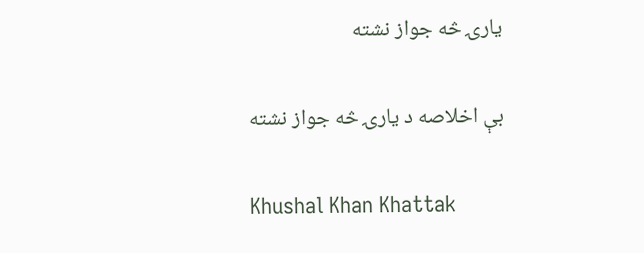يارۍ څه جواز نشته

بې اخلاصه د يارۍ څه جواز نشته

Khushal Khan Khattak